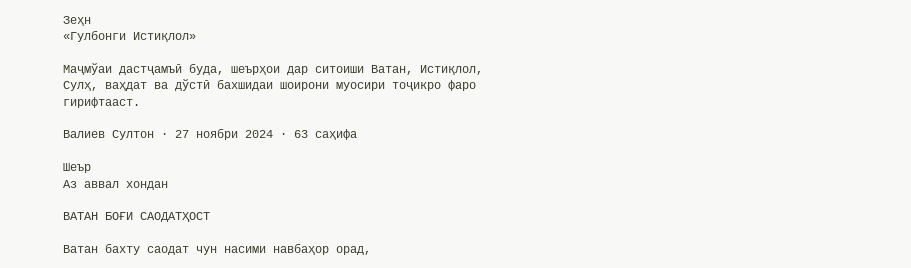Зеҳн
«Гулбонги Истиқлол»

Маҷмўаи дастҷамъӣ буда, шеърҳои дар ситоиши Ватан, Истиқлол, Сулҳ, ваҳдат ва дўстӣ бахшидаи шоирони муосири тоҷикро фаро гирифтааст.

Валиев Султон · 27 ноябри 2024 · 63 саҳифа

Шеър
Аз аввал хондан

ВАТАН БОҒИ САОДАТҲОСТ

Ватан бахту саодат чун насими навбаҳор орад,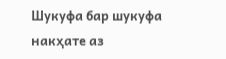Шукуфа бар шукуфа накҳате аз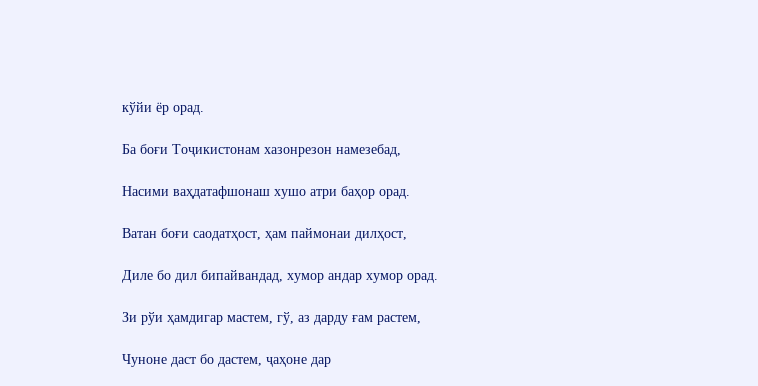кўйи ёр орад.

Ба боғи Тоҷикистонам хазонрезон намезебад,

Насими ваҳдатафшонаш хушо атри баҳор орад.

Ватан боғи саодатҳост, ҳам паймонаи дилҳост,

Диле бо дил бипайвандад, хумор андар хумор орад.

Зи рўи ҳамдигар мастем, гў, аз дарду ғам растем,

Чуноне даст бо дастем, ҷаҳоне дар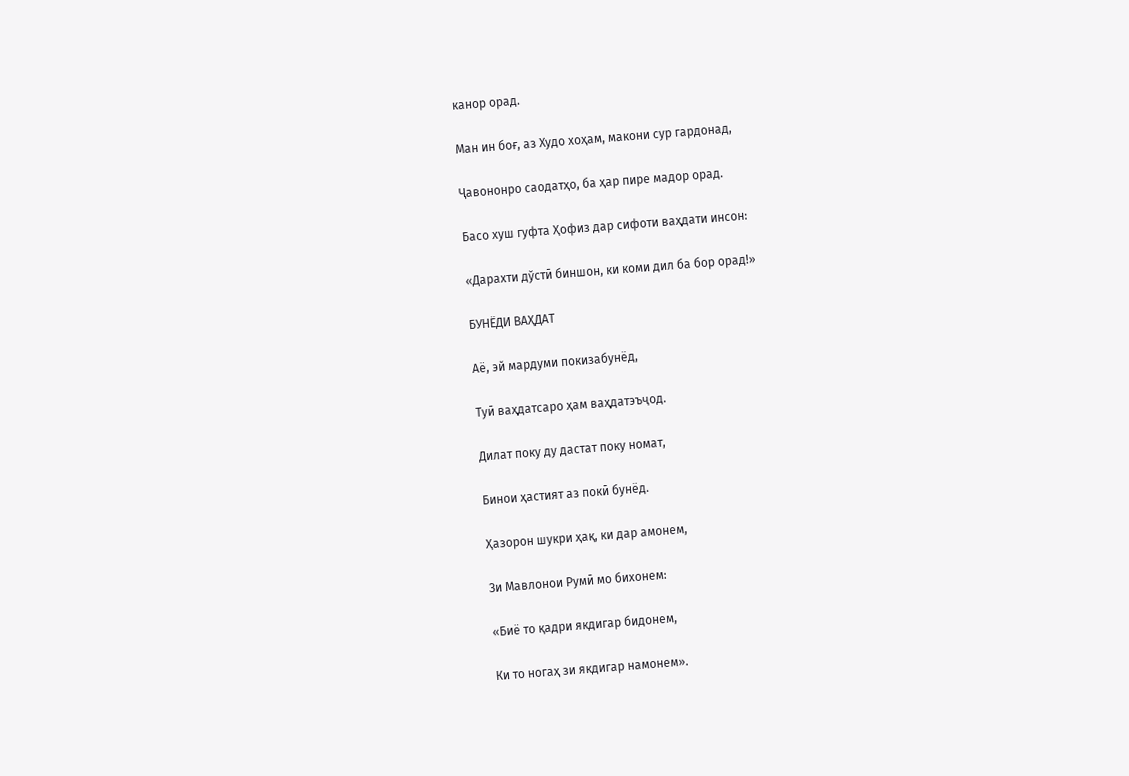канор орад.

Ман ин боғ, аз Худо хоҳам, макони сур гардонад,

Ҷавононро саодатҳо, ба ҳар пире мадор орад.

Басо хуш гуфта Ҳофиз дар сифоти ваҳдати инсон:

«Дарахти дўстӣ биншон, ки коми дил ба бор орад!»

БУНЁДИ ВАҲДАТ

Аё, эй мардуми покизабунёд,

Туӣ ваҳдатсаро ҳам ваҳдатэъҷод.

Дилат поку ду дастат поку номат,

Бинои ҳастият аз покӣ бунёд.

Ҳазорон шукри ҳақ, ки дар амонем,

Зи Мавлонои Румӣ мо бихонем:

«Биё то қадри якдигар бидонем,

Ки то ногаҳ зи якдигар намонем».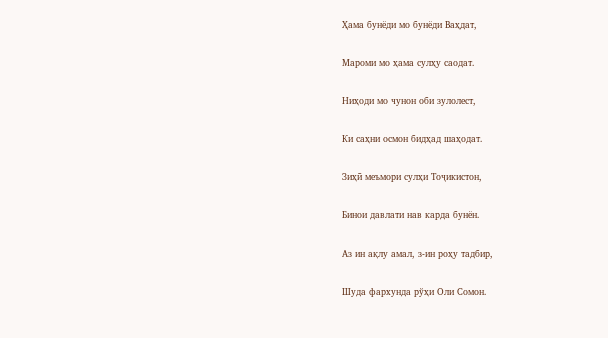Ҳама бунёди мо бунёди Ваҳдат,

Мароми мо ҳама сулҳу саодат.

Ниҳоди мо чунон оби зулолест,

Ки саҳни осмон бидҳад шаҳодат.

Зиҳӣ меъмори сулҳи Тоҷикистон,

Бинои давлати нав карда бунён.

Аз ин ақлу амал, з-ин роҳу тадбир,

Шуда фархунда рўҳи Оли Сомон.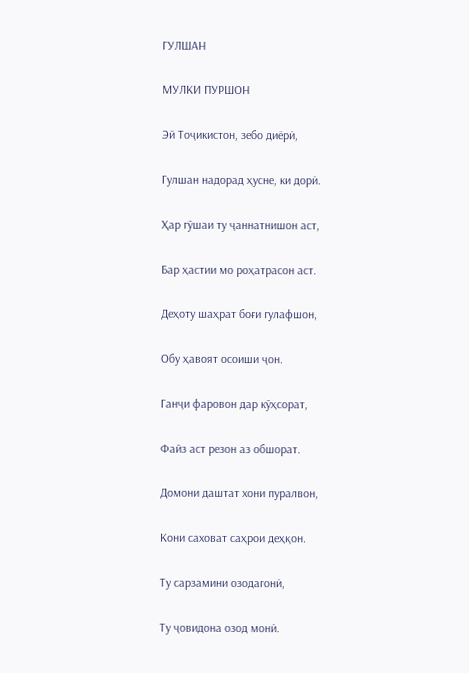ГУЛШАН

МУЛКИ ПУРШОН

Эй Тоҷикистон, зебо диёрӣ,

Гулшан надорад ҳусне, ки дорӣ.

Ҳар гўшаи ту ҷаннатнишон аст,

Бар ҳастии мо роҳатрасон аст.

Деҳоту шаҳрат боғи гулафшон,

Обу ҳавоят осоиши ҷон.

Ганҷи фаровон дар кўҳсорат,

Файз аст резон аз обшорат.

Домони даштат хони пуралвон,

Кони саховат саҳрои деҳқон.

Ту сарзамини озодагонӣ,

Ту ҷовидона озод монӣ.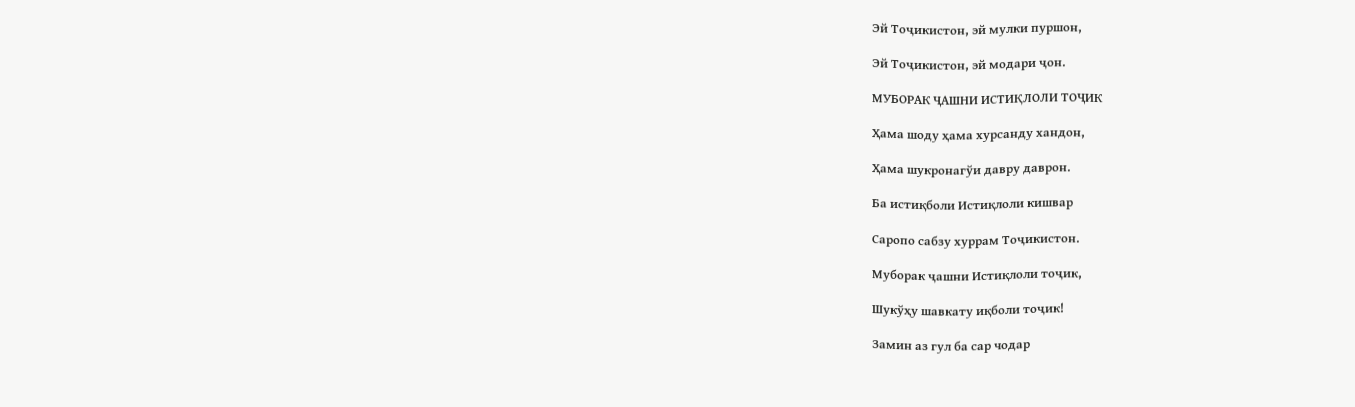Эй Тоҷикистон, эй мулки пуршон,

Эй Тоҷикистон, эй модари ҷон.

МУБОРАК ҶАШНИ ИСТИҚЛОЛИ ТОҶИК

Ҳама шоду ҳама хурсанду хандон,

Ҳама шукронагўи давру даврон.

Ба истиқболи Истиқлоли кишвар

Саропо сабзу хуррам Тоҷикистон.

Муборак ҷашни Истиқлоли тоҷик,

Шукўҳу шавкату иқболи тоҷик!

Замин аз гул ба сар чодар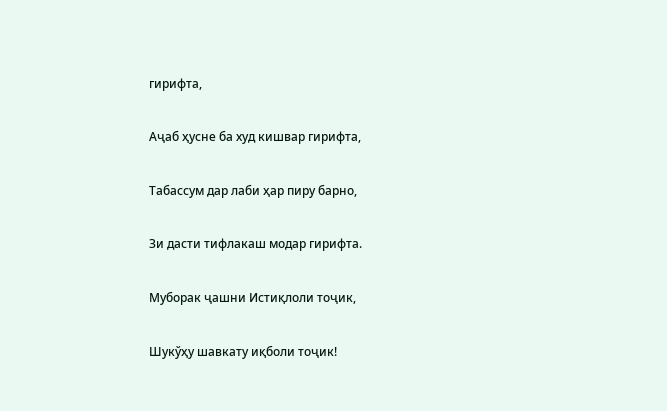гирифта,

Аҷаб ҳусне ба худ кишвар гирифта,

Табассум дар лаби ҳар пиру барно,

Зи дасти тифлакаш модар гирифта.

Муборак ҷашни Истиқлоли тоҷик,

Шукўҳу шавкату иқболи тоҷик!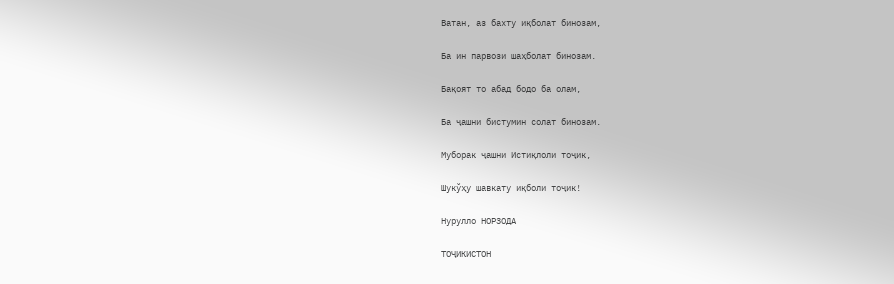Ватан, аз бахту иқболат бинозам,

Ба ин парвози шаҳболат бинозам.

Бақоят то абад бодо ба олам,

Ба ҷашни бистумин солат бинозам.

Муборак ҷашни Истиқлоли тоҷик,

Шукўҳу шавкату иқболи тоҷик!

Нурулло НОРЗОДА

ТОҶИКИСТОН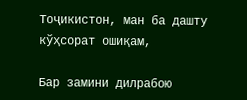Тоҷикистон, ман ба дашту кўҳсорат ошиқам,

Бар замини дилрабою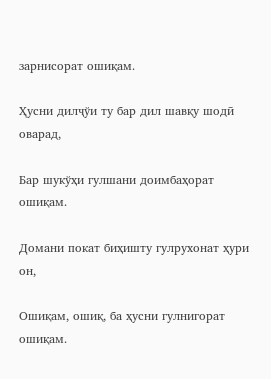зарнисорат ошиқам.

Ҳусни дилҷўи ту бар дил шавқу шодӣ оварад,

Бар шукўҳи гулшани доимбаҳорат ошиқам.

Домани покат биҳишту гулрухонат ҳури он,

Ошиқам, ошиқ, ба ҳусни гулнигорат ошиқам.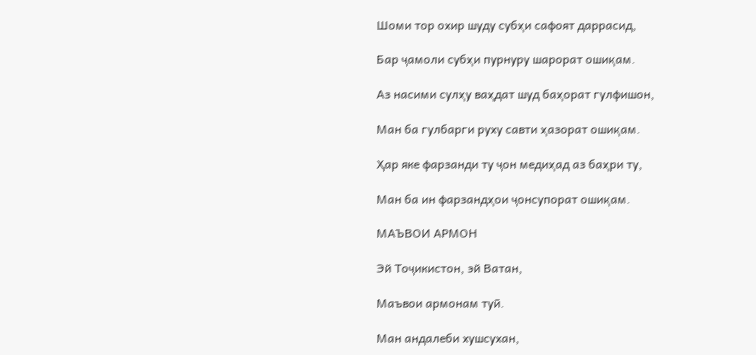Шоми тор охир шуду субҳи сафоят даррасид,

Бар ҷамоли субҳи пурнуру шарорат ошиқам.

Аз насими сулҳу ваҳдат шуд баҳорат гулфишон,

Ман ба гулбарги руху савти ҳазорат ошиқам.

Ҳар яке фарзанди ту ҷон медиҳад аз баҳри ту,

Ман ба ин фарзандҳои ҷонсупорат ошиқам.

МАЪВОИ АРМОН

Эй Тоҷикистон, эй Ватан,

Маъвои армонам туӣ.

Ман андалеби хушсухан,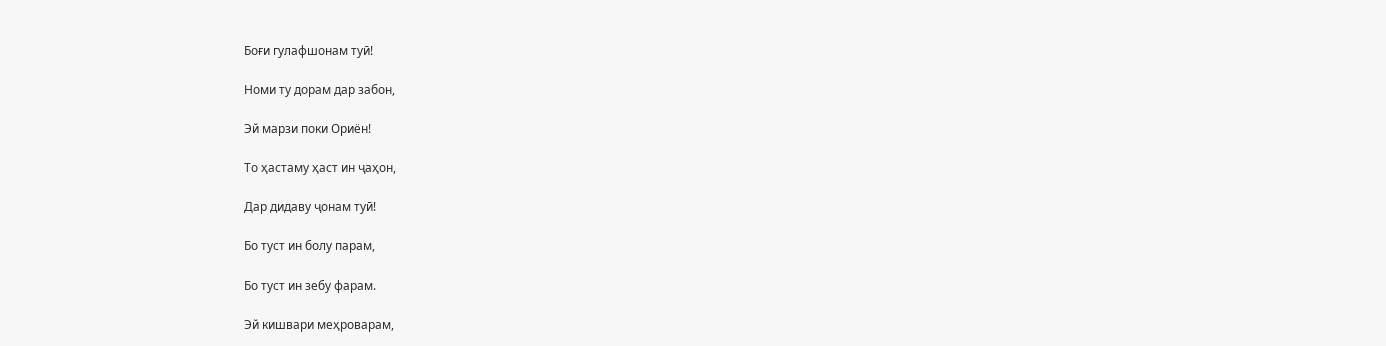Боғи гулафшонам туӣ!

Номи ту дорам дар забон,

Эй марзи поки Ориён!

То ҳастаму ҳаст ин ҷаҳон,

Дар дидаву ҷонам туӣ!

Бо туст ин болу парам,

Бо туст ин зебу фарам.

Эй кишвари меҳроварам,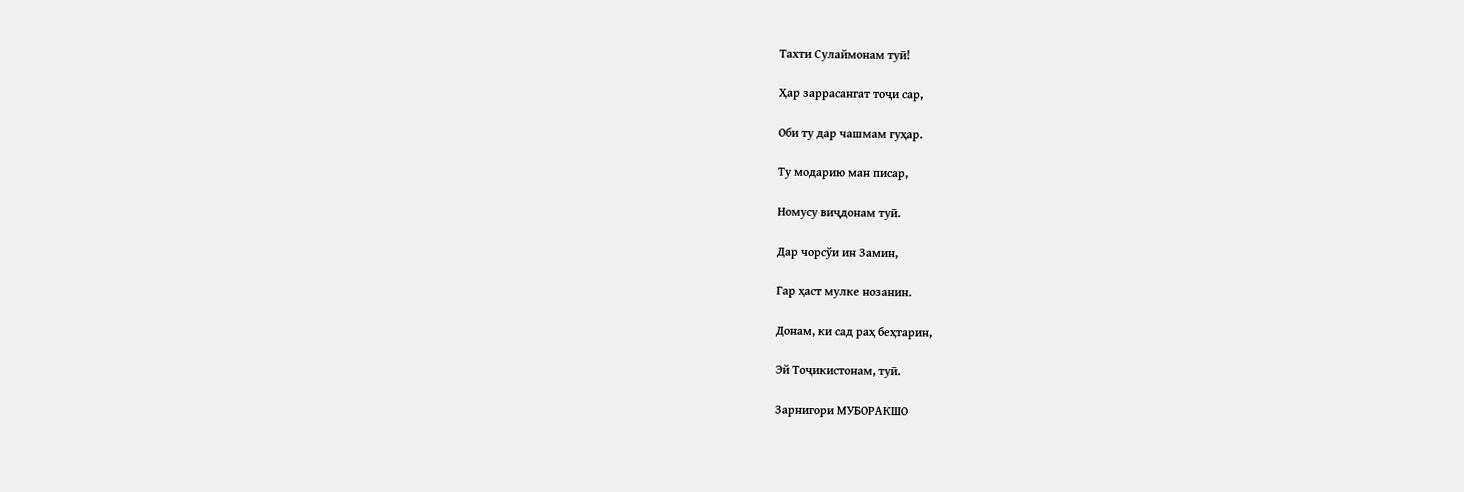Тахти Сулаймонам туӣ!

Ҳар заррасангат тоҷи сар,

Оби ту дар чашмам гуҳар.

Ту модарию ман писар,

Номусу виҷдонам туӣ.

Дар чорсўи ин Замин,

Гар ҳаст мулке нозанин.

Донам, ки сад раҳ беҳтарин,

Эй Тоҷикистонам, туӣ.

Зарнигори МУБОРАКШО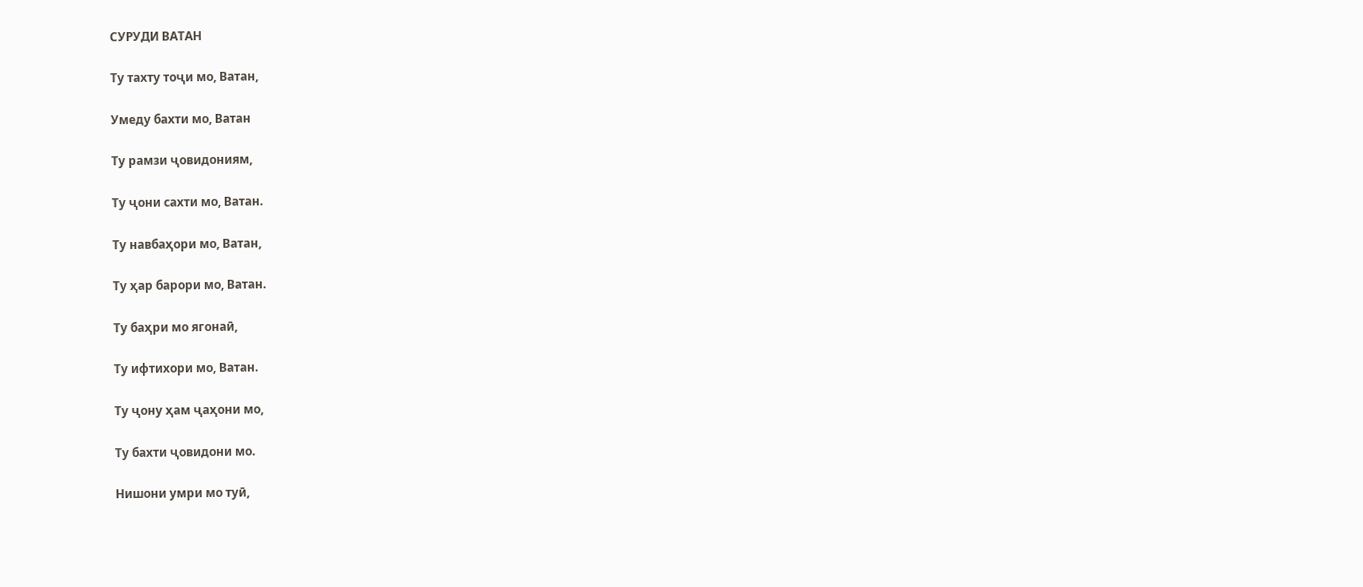СУРУДИ ВАТАН

Ту тахту тоҷи мо, Ватан,

Умеду бахти мо, Ватан

Ту рамзи ҷовидониям,

Ту ҷони сахти мо, Ватан.

Ту навбаҳори мо, Ватан,

Ту ҳар барори мо, Ватан.

Ту баҳри мо ягонаӣ,

Ту ифтихори мо, Ватан.

Ту ҷону ҳам ҷаҳони мо,

Ту бахти ҷовидони мо.

Нишони умри мо туӣ,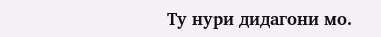Ту нури дидагони мо.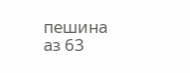пешина
аз 63